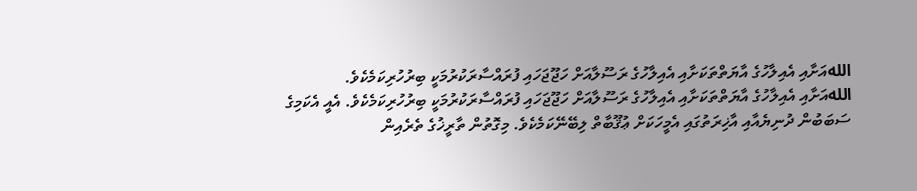اللهއަށާއި އެއިލާހުގެ އާޔަތްތަކަށާއި އެއިލާހުގެ ރަސޫލާއަށް ހަޖޫޖަހައި ފުރައްސާރަކުރުމަކީ ބިރުހުރިކަމެކެވެ.
اللهއަށާއި އެއިލާހުގެ އާޔަތްތަކަށާއި އެއިލާހުގެ ރަސޫލާއަށް ހަޖޫޖަހައި ފުރައްސާރަކުރުމަކީ ބިރުހުރިކަމެކެވެ. އެއީ އެކަމިގެ ސަބަބުން ދުނިޔެއާއި އާޚިރަތުގައި އެމީހަކަށް ޢުޤޫބާތް ލިބޭނޭކަމެކެވެ. މިގޮތުން ތާރީޚުގެ ތެރެއިން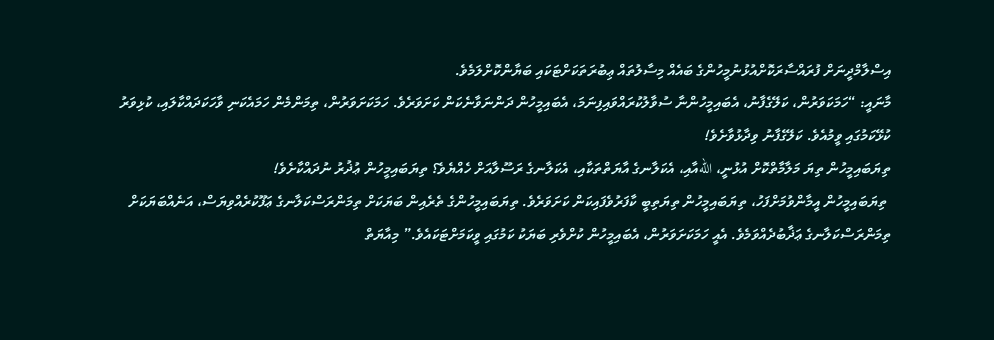އިސްލާމްދީނަށް ފުރައްސާރަކޮށްއުޅުނުމީހުންގެ ބައެއް މިސާލުތައް ޢިބުރަތަކަށްޓަކައި ބަޔާންކޮށްލަމެވެ.
މާނައީ: “ހަމަކަވަރުން، ކަލޭގެފާނު، އެބައިމީހުންނާ ސުވާލުކުރައްވައިފިނަމަ، އެބައިމީހުން ދަންނަވާނެކަން ކަށަވަރެވެ. ހަމަކަށަވަރުން، ތިމަންމެން ހަމައެކަނި ވާހަކަދައްކާލައި، ކުޅިވަރު ކުޅޭކަމުގައި ވީމުއެވެ. ކަލޭގެފާނު ވިދާޅުވާށެވެ!
ތިޔަބައިމީހުން ތިޔަ މަލާމާތްކޮށް އުޅުނީ، اللهއާއި، އެކަލާނގެ އާޔަތްތަކާއި، އެކަލާނގެ ރަސޫލާއަށް ހެއްޔެވެ؟ ތިޔަބައިމީހުން ޢުޛުރު ނުދައްކާށެވެ!
 ތިޔަބައިމީހުން އީމާންވުމަށްފަހު، ތިޔަބައިމީހުން ތިޔަތިބީ ކާފަރުވެފައިކަން ކަށަވަރެވެ. ތިޔަބައިމީހުންގެ ތެރެއިން ބަޔަކަށް ތިމަންރަސްކަލާނގެ ޢަފޫކުރެއްވިޔަސް، އަނެއްބަޔަކަށް ތިމަންރަސްކަލާނގެ ޢަޛާބުދެއްވަމެވެ. އެއީ ހަމަކަށަވަރުން، އެބައިމީހުން ކުށްވެރި ބަޔަކު ކަމުގައި ވީކަމަށްޓަކައެވެ.” މިއާޔަތް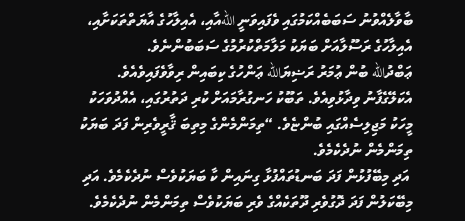ބާވާލެއްވުނު ސަބަބެއްކަމުގައި ވެފައިވަނީ اللهއާއި، އެއިލާހުގެ އާޔަތްތަކަށާއި، އެއިލާހުގެ ރަސޫލާއަށް ބަޔަކު މަލާމަތްކުރުމުގެ ސަބަބުންނެވެ.
ޢަބްދުالله ބުން ޢުމަރު ރަޟިޔަالله ޢަންހުގެ ކިބައިން ރިވާވެފައިވެއެވެ. އެކަލޭގެފާނު ވިދާޅުވިއެވެ. ތަބޫކު ހަނގުރާމައަށް ކުރި ދަތުރުގައި، އެއްދުވަހަކު މީހަކު މަޖިލިސެއްގައި ބުންޏެވެ. “ތިމަންމެންގެ މިތިބަ ޤާރީވެރިން ފަދަ ބަޔަކު ތިމަންމެން ނުދެކެމެވެ.
 އަދި މިބޭފުޅުން ފަދަ ބަނޑުތައްފުޅާ ގިނައިން ކާ ބަޔަކުވެސް ނުދެކެމެވެ. އަދި މިބޭކަލުން ފަދަ ދޮގުވެރި ދޫތަކެއްގެ ވެރި ބަޔަކުވެސް ތިމަންމެން ނުދެކެމެވެ.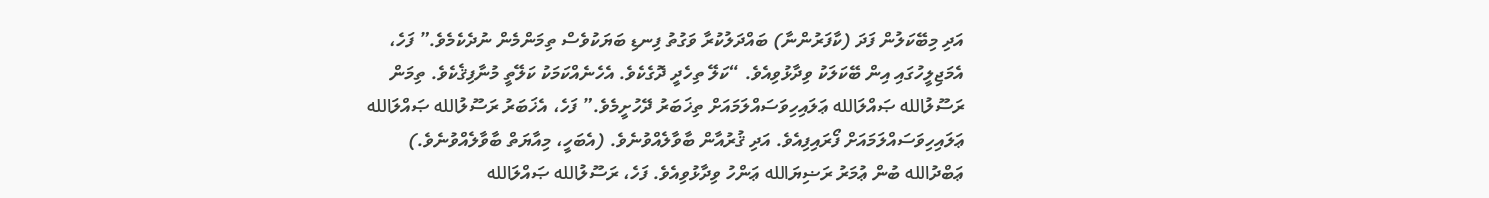އަދި މިބޭކަލުން ފަދަ (ކާފަރުންނާ) ބައްދަލުކުރާ ވަގުތު ފިނޑި ބަޔަކުވެސް ތިމަންމެން ނުދެކެމެވެ.” ފަހެ، އެމަޖިލީހުގައި އިން ބޭކަލަކު ވިދާޅުވިއެވެ. “ކަލޭ ތިހެދީ ދޮގެކެވެ. އެހެނެއްކަމަކު ކަލޭތީ މުނާފިޤެކެވެ. ތިމަން ރަސޫލުالله ޞައްލަالله ޢަލައިހިވަސައްލަމައަށް ތިޚަބަރު ދޭހުށީމެވެ.” ފަހެ، އެޚަބަރު ރަސޫލުالله ޞައްލަالله ޢަލައިހިވަސައްލަމައަށް ފޯރައިފިއެވެ. އަދި ޤުރުއާން ބާވާލެއްވުނެވެ. (އެބަހީ، މިއާޔަތް ބާވާލެއްވުނެވެ.)
ޢަބްދުالله ބުން ޢުމަރު ރަޟިޔަالله ޢަންހު ވިދާޅުވިއެވެ. ފަހެ، ރަސޫލުالله ޞައްލަالله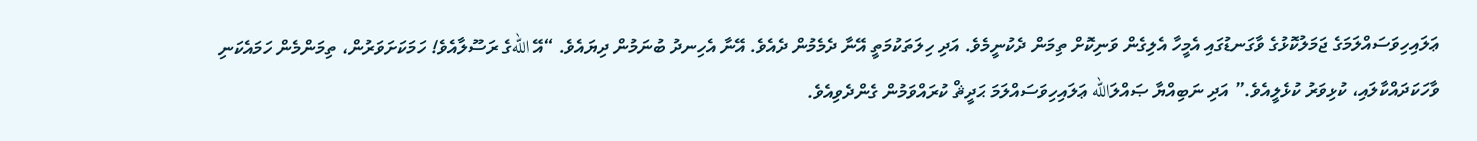ޢަލައިހިވަސައްލަމަގެ ޖަމަލުކޮޅުގެ ވާގަނޑުގައި އެމީހާ އެލިގެން ވަނިކޮށް ތިމަން ދެކުނީމެވެ. އަދި ހިލަތަކުމަތީ އޭނާ ދެމެމުން ދެއެވެ. އޭނާ އެހިނދު ބުނަމުން ދިޔައެވެ. “އޭ اللهގެ ރަސޫލާއެވެ! ހަމަކަށަވަރުން، ތިމަންމެން ހަމައެކަނި ވާހަކަދައްކާލައި، ކުޅިވަރު ކުޅެލީއެވެ.” އަދި ނަބިއްޔާ ޞައްލަالله ޢަލައިހިވަސައްލަމަ ޙަދީޘް ކުރައްވަމުން ގެންދެވިއެވެ.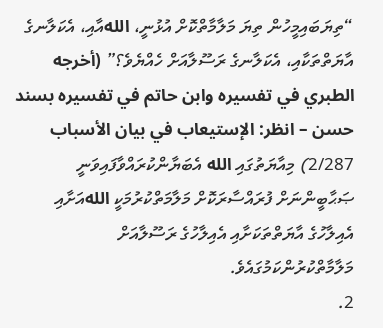“ތިޔަބައިމީހުން ތިޔަ މަލާމާތްކޮށް އުޅުނީ، اللهއާއި، އެކަލާނގެ އާޔަތްތަކާއި، އެކަލާނގެ ރަސޫލާއަށް ހެއްޔެވެ؟” (أخرجه الطبري في تفسيره وابن حاتم في تفسيره بسند حسن – انظر: الإستيعاب في بيان الأسباب 2/287) މިއާޔަތުގައި الله އެބަޔާންކުރައްވާފައިވަނީ ޞަޙާބީންނަށް ފުރައްސާރަކޮށް މަލާމަތްކުރުމަކީ اللهއަށާއި އެއިލާހުގެ އާޔަތްތަކަށާއި އެއިލާހުގެ ރަސޫލާއަށް މަލާމާތްކުރުންކަމުގައެވެ.
2.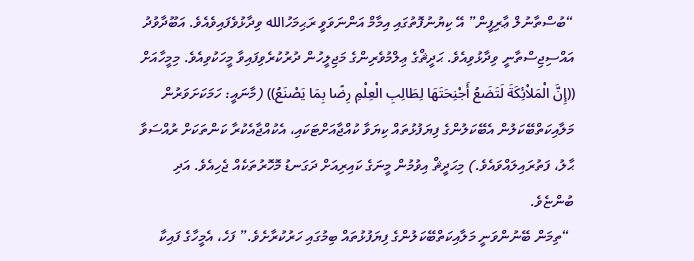“ބުސްތާނުލް ޢާރިފީން” އޭ ކިޔުނުފޮތުގައި އިމާމް އަންނަވަވީ ރަޙިމަހުالله ވިދާޅުވެފައިވެއެވެ. އަބޫދާވުދު އައްސިޖިސްތާނީ ވިދާޅުވިއެވެ. ޙަދީޘްގެ ޢިލްމުވެރިންގެ މަޖިލީހުން ދުރުކުރެވިފައިވާ މީހަކުވިއެވެ. މިމީހާއަށް ((إِنَّ الْمَلاْئِكَةَ لَتَضَعُ أَجْنِحَتَهَا لِطَالِبِ الْعِلْمِ رِضًا بِمَا يَصْنَعُ)) (މާނައީ: ހަމަކަށަވަރުން މަލާއިކަތްބޭކަލުން އެބޭކަލުންގެ ފިޔަފުޅުތައް ކިޔަވާ ކުއްޖާއަށްޓަކައި، އެކުއްޖާއެކުރާ ކަންތަކަށް ރުއްސަވާ ޙާލު، ފަތުރައިލައްވައެވެ.) މިޙަދީޘް އިވުމުން މީނަގެ ކައިރިއަށް ދަގަނޑު މޮހޮރުތަކެއް ޖެހިއެވެ. އަދި ބުންޏެވެ.
 “ތިމަން ބޭނުންވަނީ މަލާއިކަތްބޭކަލުންގެ ފިޔަފުޅުތައް ބިމުގައި ހަރުކުރާށެވެ.” ފަހެ، އެމީހާގެ ފައިކާ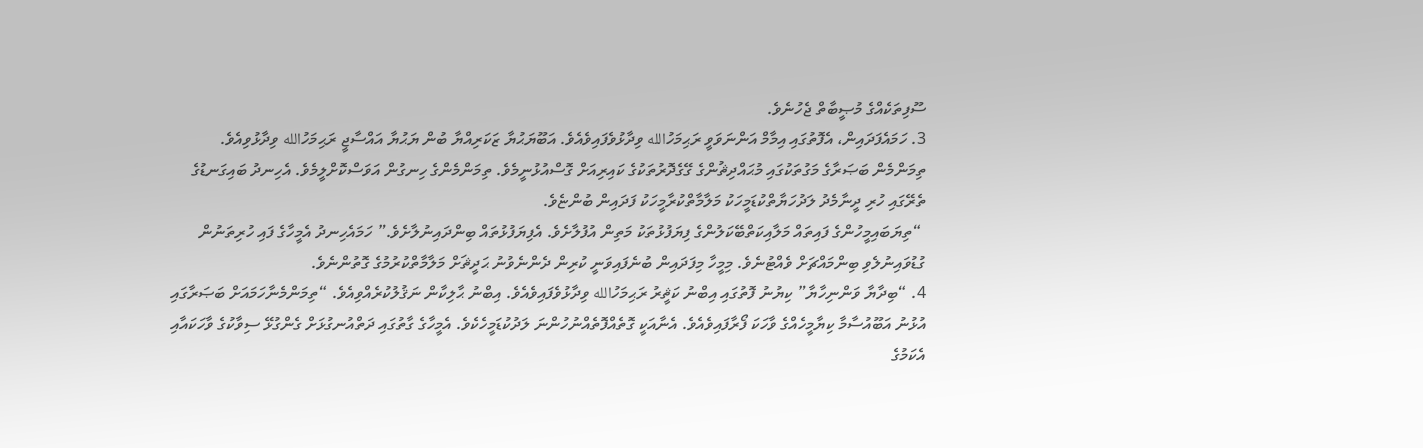ސޫފިތަކެއްގެ މުޞީބާތް ޖެހުނެވެ.
3. ހަމައެފަދައިން، އެފޮތުގައި އިމާމް އަންނަވަވީ ރަޙިމަހުالله ވިދާޅުވެފައިވެއެވެ. އަބޫޔަޙުޔާ ޒަކަރިއްޔާ ބުން ޔަޙުޔާ އައްސާޖީ ރަޙިމަހުالله ވިދާޅުވިއެވެ. ތިމަންމެން ބަޞަރާގެ މަގުތަކުގައި މުޙައްދިޘުންގެ ގޭގެދޮރުތަކުގެ ކައިރިއަށް ގޮސްއުޅުނީމެވެ. ތިމަންމެންގެ ހިނގުން އަވަސްކޮށްލީމެވެ. އެހިނދު ބައިގަނޑުގެ ތެރޭގައި ހުރި ދީނާމެދު ލަދުހަޔާތްކުޑަމީހަކު މަލާމާތްކުރާމީހަކު ފަދައިން ބުންޏެވެ.
 “ތިޔަބައިމީހުންގެ ފައިތައް މަލާއިކަތްބޭކަލުންގެ ފިޔަފުޅުތަކު މަތިން އުފުލާށެވެ. އެފިޔަފުޅުތައް ބިންދައިނުލާށެވެ.” ހަމައެހިނދު އެމީހާގެ ފައި ހުރިތަނުން ގުޑުވައިނުލެވި ބިންމައްޗަށް ވެއްޓުނެވެ. މިމީހާ މިފަދައިން ބުނެފައިވަނީ ކުރިން ދެންނެވުނު ޙަދީޘަށް މަލާމާތްކުރުމުގެ ގޮތުންނެވެ.
4. “ބިދާޔާ ވަންނިހާޔާ” ކިޔުނު ފޮތުގައި އިބްނު ކަޘީރު ރަޙިމަހުالله ވިދާޅުވެފައިވެއެވެ. އިބްނު ޙާލިކާން ނަޤުލުކުރެއްވިއެވެ. “ތިމަންމެނާހަމައަށް ބަޞަރާގައި އުޅުނު އަބޫއުސާމާ ކިޔާމީހެއްގެ ވާހަކަ ފޯރާފައިވެއެވެ. އެނާއަކީ ގޮތެއްފޮތެއްނުހުންނަ ލަދުކުޑަމީހެކެވެ. އެމީހާގެ ގާތުގައި ދަތްއުނގުޅަށް ގެންގުޅޭ ސިވާކުގެ ވާހަކައާއި އެކަމުގެ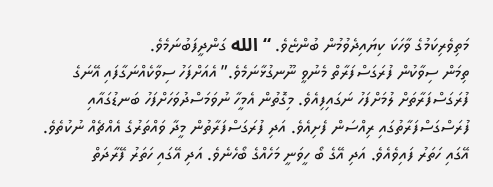މަތިވެރިކަމުގެ ވާހަކަ ކިޔައިދެވުމުން ބުންޏެވެ. “الله ގަންދީފަބުނަމެވެ.
ތިމަން ސިވާކުން ފުރަގަސްފަރާތް މެނުވީ ނޫނގުޅާނަމެވެ.” އެއަށްފަހު ސިވާކެއްނަގާފައި އޭނަގެ ފުރަގަސްފަރާތަށް ލުމަށްފަހު ނަގައިފިއެވެ. މިގޮތުން އެމީހާ ނުވަމަސްދުވަހަށްފަހު ބަނޑުގައާއި ފުރަސްގަސްފަރާތުގައި ރިއްސަން ފެށިއެވެ. އަދި ފުރަގަސްފަރާތުން މީދާ ވައްތަރުގެ އެއްޗެއް ނުކުތެވެ. އޭގައި ހަތަރު ފައިވެއެވެ. އަދި އޭގެ ބޯ ހީވަނީ މަހެއްގެ ބޯހެނެވެ. އަދި އޭގައި ހަތަރު ފޭރާދަތް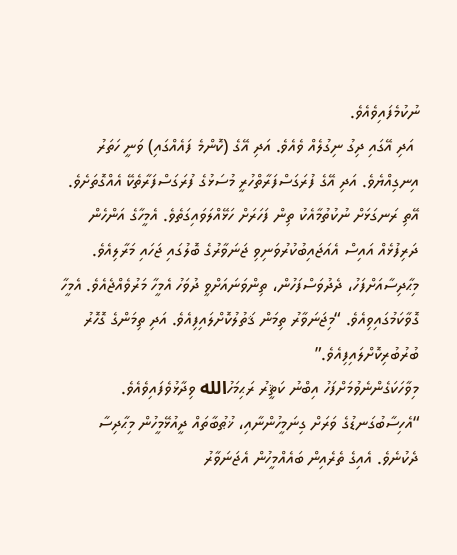ނުކުމެފައިވެއެވެ.
 އަދި އޭގައި ދިގު ނިގުލެއް ވެއެވެ. އަދި އޭގެ (ކޮންމެ ފައެއްގައި) ވަނީ ހަތަރު އިނގިއްޔެވެ. އަދި އޭގެ ފުރަގަސްފަރާތްހުރީ މުސަޅުގެ ފުރަގަސްފަރާތެކޭ އެއްގޮތަށެވެ. އޭތި ރަނގަޅަށް ނުކުތުމާއެކު ތިން ފަހަރަށް ހަޅޭއްލަވައިގަތެވެ. އެމީހާގެ އަންހެން ދަރިފުޅެއް އައިސް އެއަޖައިބުކުރުވަނިވި ޖަނަވާރުގެ ބޮލުގައި ޖަހައި މަރާލިއެވެ. މިޙާދިސާއަށްފަހު، ދެދުވަސްފަހުން، ތިންވަނައަށްވީ ދުވަހު އެމީހާ މަރުވެއްޖެއެވެ. އެމީހާ ގޮވާކަމުގައިވިއެވެ. “މިޖަނަވާރު ތިމަން ޤަތުލުކޮށްލައިފިއެވެ. އަދި ތިމަންގެ ގޮހޮރު ބުރުބުރިކޮށްލައިފިއެވެ.”
މިވާހަކަގެންނެވުމަށްފަހު އިބްނު ކަޘީރު ރަޙިމަހުالله ވިދާޅުވެފައިވެއެވެ. “އެހިސާބުގަނޑުގެ ވަރަށް ގިނަމީހުންނާއި، ޚުޠުބާތައް ދީއުޅޭމީހުން މިޙާދިސާ ދެކުނެވެ. އެއިގެ ތެރެއިން ބައެއްމީހުން އެޖަނަވާރު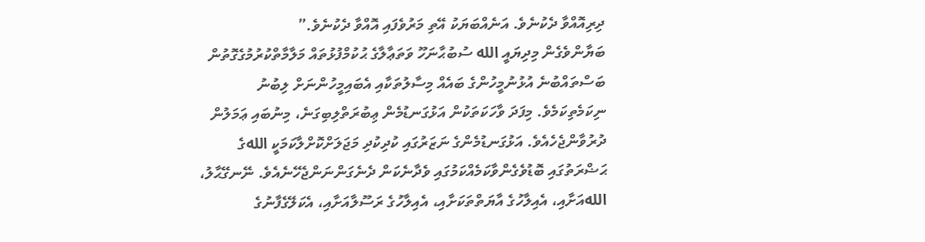ދިރިއޮއްވާ ދެކުނެވެ. އަނެއްބަޔަކު އޭތި މަރުވެފައި އޮއްވާ ދެކުނެވެ.”
ބަޔާންވެގެން މިދިޔައީ الله ސުބުޙާނަހޫ ވަތަޢާލާގެ ޙުކުމްފުޅުތައް މަލާމާތްކުރުމުގެގޮތުން ބަސްތައްބުނެ އުޅުނުމީހުންގެ ބައެއް މިސާލުތަކާއި އެބައިމީހުންނަށް ލިބުނު ނިކަމެތިކަމެވެ. މިފަދަ ވާހަކަތަކުން އަޅުގަނޑުމެން ޢިބުރަތްލިބިގަނެ، މިނުބައި ޢަމަލުން ދުރުވާންޖެހެއެވެ. އަޅުގަނޑުމެންގެ ނަޒަރުގައި ކުދިކުދި މަޖަލަށްކޮށްލާކަމަކީ اللهގެ ޙަޟްރަތުގައި ބޮޑުވެގެންވާކަމެއްކަމުގައި ވެދާނެކަން ދެނެގަންނަންޖެހޭނެއެވެ. ނޭނގޭޙާލު، اللهއަށާއި، އެއިލާހުގެ އާޔަތްތަކަށާއި، އެއިލާހުގެ ރަސޫލާއަށާއި، އެކަލޭގެފާނުގެ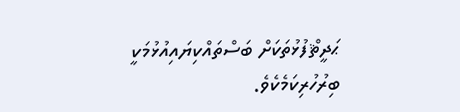ޙަދީޘްފުޅުތަކަށް ބަސްތައްކިޔައިއުޅުމަކީ ބިރުހުރިކަމެކެވެ.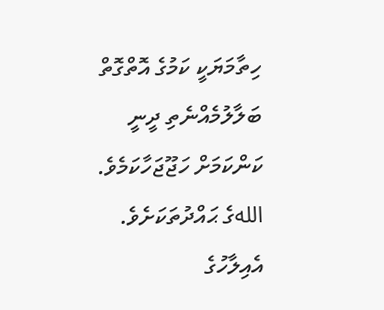ހިތާމަޔަކީ ކަމުގެ އޮތްގޮތް ބަލާލުމެއްނެތި ދީނީ ކަންކަމަށް ހަޖޫޖަހާކަމެވެ. اللهގެ ޙައްދުތަކަށެވެ. އެއިލާހުގެ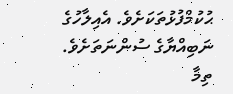ޙުކުމްފުޅުތަކަށެވެ. އެއިލާހުގެ ނަބިއްޔާގެ ސުންނަތަށެވެ. ތިމާ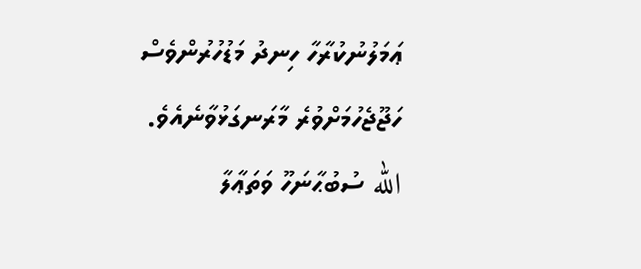ޢަމަލުނުކުރާހާ ހިނދު މަޑުހުރުންވެސް ހަޖޫޖެހުމަށްވުރެ މާރަނގަޅުވާނެއެވެ.
الله ސުބުޙާނަހޫ ވަތަޢާލާ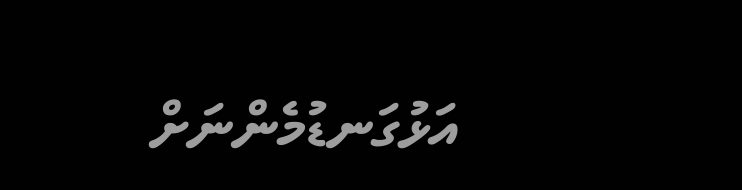އަޅުގަނޑުމެންނަށް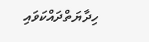ހިދާޔަތްދައްކަވައި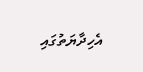އެހިދާޔަތުގައި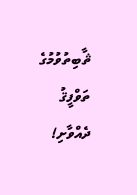ޘާބިތުވުމުގެ ތަވްފީޤު ދެއްވާށި!